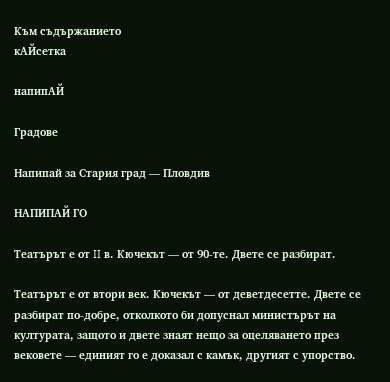Към съдържанието
кАЙсетка

напипАЙ

Градове

Напипай за Стария град — Пловдив

НАПИПАЙ ГО

Театърът е от II в. Кючекът — от 90-те. Двете се разбират.

Театърът е от втори век. Кючекът — от деветдесетте. Двете се разбират по-добре, отколкото би допуснал министърът на културата, защото и двете знаят нещо за оцеляването през вековете — единият го е доказал с камък, другият с упорство.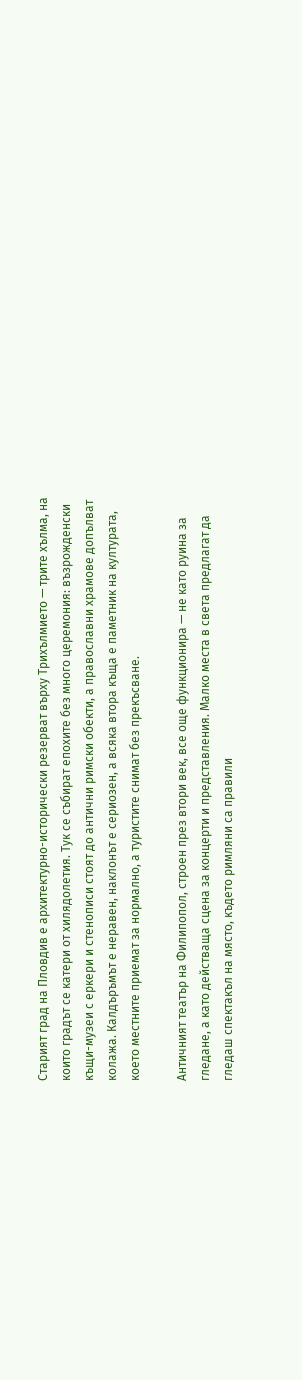Старият град на Пловдив е архитектурно-исторически резерват върху Трихълмието — трите хълма, на които градът се катери от хилядолетия. Тук се събират епохите без много церемония: възрожденски къщи-музеи с еркери и стенописи стоят до антични римски обекти, а православни храмове допълват колажа. Калдъръмът е неравен, наклонът е сериозен, а всяка втора къща е паметник на културата, което местните приемат за нормално, а туристите снимат без прекъсване.

Античният театър на Филипопол, строен през втори век, все още функционира — не като руина за гледане, а като действаща сцена за концерти и представления. Малко места в света предлагат да гледаш спектакъл на място, където римляни са правили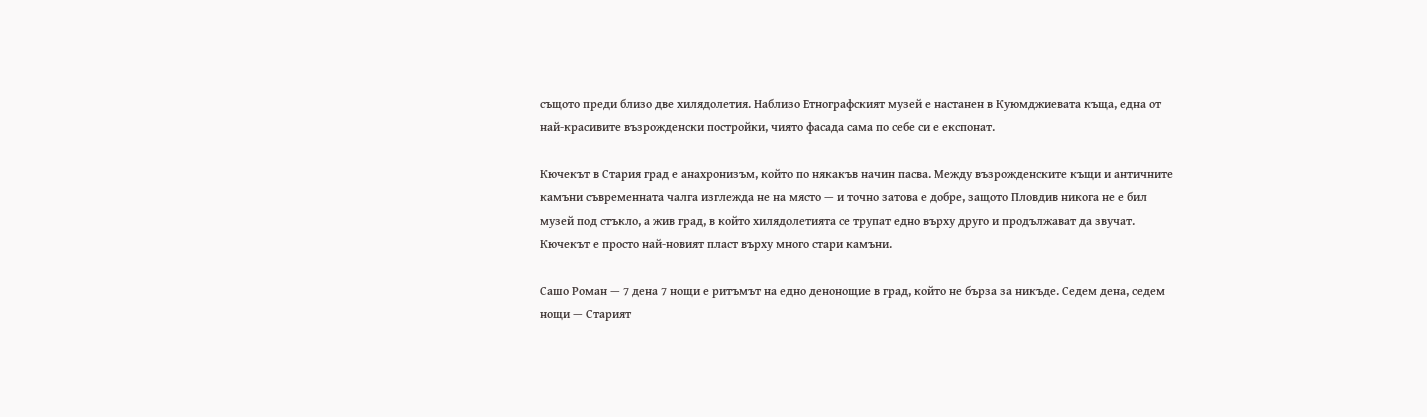същото преди близо две хилядолетия. Наблизо Етнографският музей е настанен в Куюмджиевата къща, една от най-красивите възрожденски постройки, чиято фасада сама по себе си е експонат.

Кючекът в Стария град е анахронизъм, който по някакъв начин пасва. Между възрожденските къщи и античните камъни съвременната чалга изглежда не на място — и точно затова е добре, защото Пловдив никога не е бил музей под стъкло, а жив град, в който хилядолетията се трупат едно върху друго и продължават да звучат. Кючекът е просто най-новият пласт върху много стари камъни.

Сашо Роман — 7 дена 7 нощи е ритъмът на едно денонощие в град, който не бърза за никъде. Седем дена, седем нощи — Старият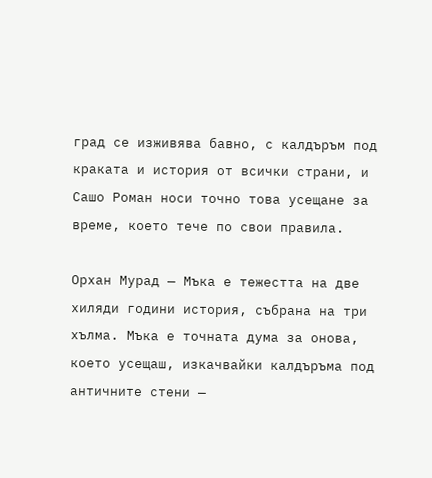град се изживява бавно, с калдъръм под краката и история от всички страни, и Сашо Роман носи точно това усещане за време, което тече по свои правила.

Орхан Мурад — Мъка е тежестта на две хиляди години история, събрана на три хълма. Мъка е точната дума за онова, което усещаш, изкачвайки калдъръма под античните стени —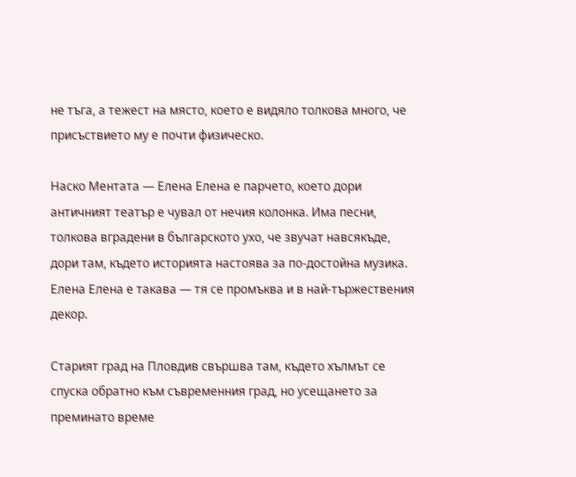не тъга, а тежест на място, което е видяло толкова много, че присъствието му е почти физическо.

Наско Ментата — Елена Елена е парчето, което дори античният театър е чувал от нечия колонка. Има песни, толкова вградени в българското ухо, че звучат навсякъде, дори там, където историята настоява за по-достойна музика. Елена Елена е такава — тя се промъква и в най-тържествения декор.

Старият град на Пловдив свършва там, където хълмът се спуска обратно към съвременния град, но усещането за преминато време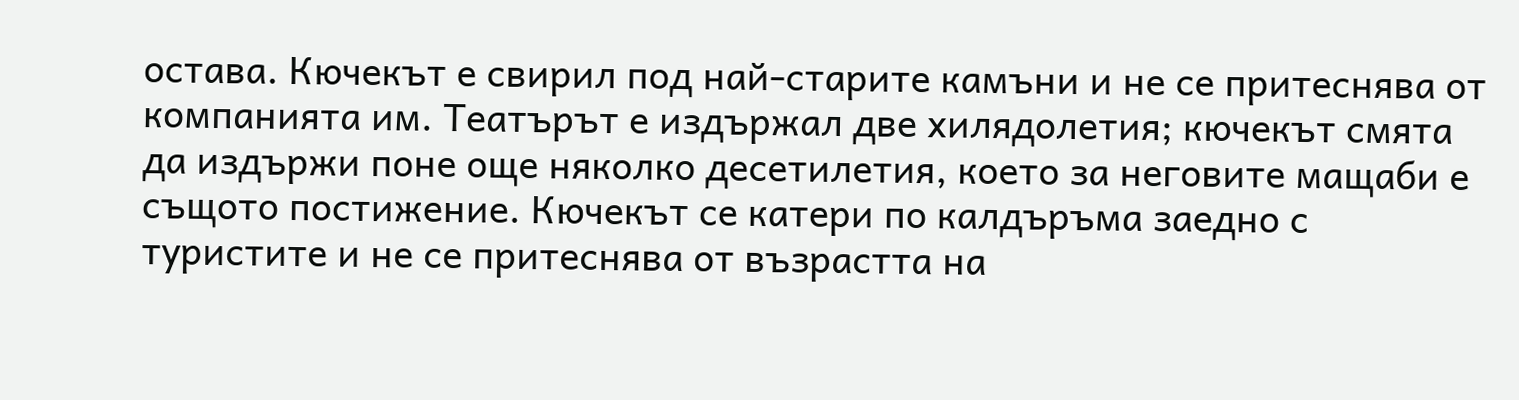остава. Кючекът е свирил под най-старите камъни и не се притеснява от компанията им. Театърът е издържал две хилядолетия; кючекът смята да издържи поне още няколко десетилетия, което за неговите мащаби е същото постижение. Кючекът се катери по калдъръма заедно с туристите и не се притеснява от възрастта на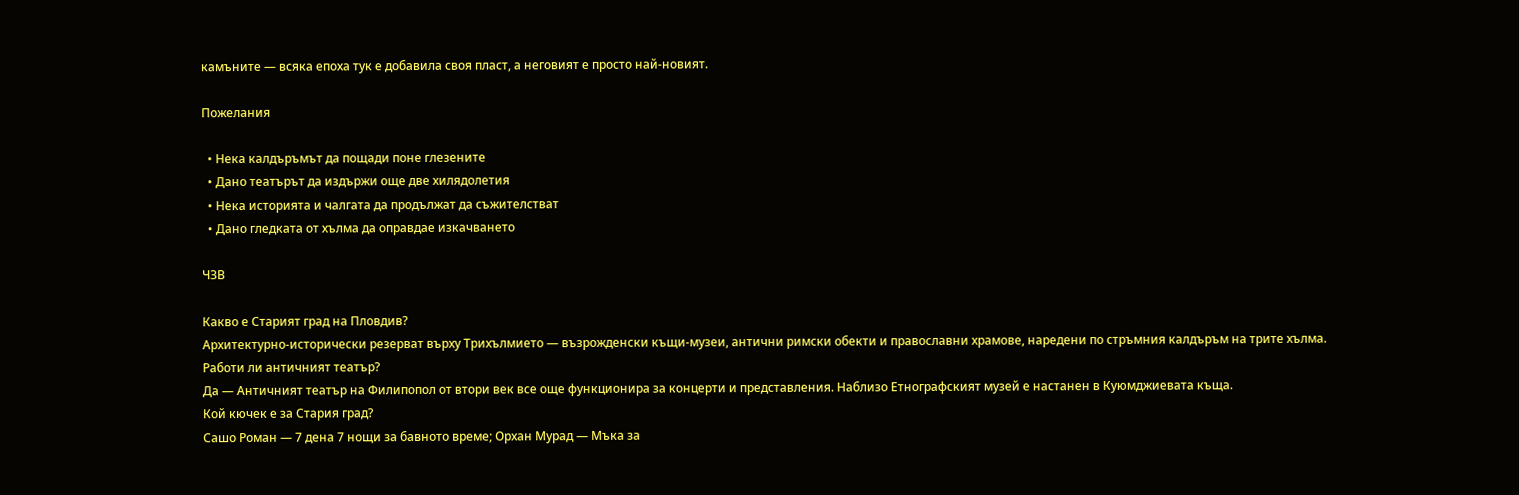камъните — всяка епоха тук е добавила своя пласт, а неговият е просто най-новият.

Пожелания

  • Нека калдъръмът да пощади поне глезените
  • Дано театърът да издържи още две хилядолетия
  • Нека историята и чалгата да продължат да съжителстват
  • Дано гледката от хълма да оправдае изкачването

ЧЗВ

Какво е Старият град на Пловдив?
Архитектурно-исторически резерват върху Трихълмието — възрожденски къщи-музеи, антични римски обекти и православни храмове, наредени по стръмния калдъръм на трите хълма.
Работи ли античният театър?
Да — Античният театър на Филипопол от втори век все още функционира за концерти и представления. Наблизо Етнографският музей е настанен в Куюмджиевата къща.
Кой кючек е за Стария град?
Сашо Роман — 7 дена 7 нощи за бавното време; Орхан Мурад — Мъка за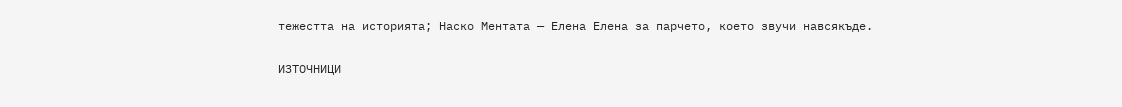тежестта на историята; Наско Ментата — Елена Елена за парчето, което звучи навсякъде.

ИЗТОЧНИЦИ